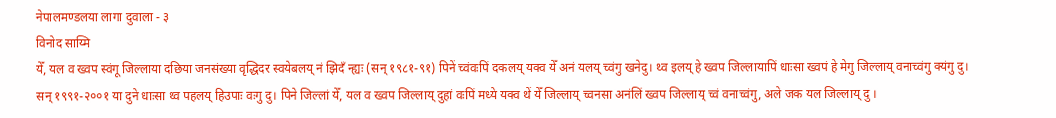नेपालमण्डलया लागा दुवाला - ३
विनोद साय्मि
येँ, यल व ख्वप स्वंगू जिल्लाया दछिया जनसंख्या वृद्धिदर स्वयेबलय् नं झिदँ न्ह्यः (सन् १९८१-९१) पिनें च्वंवःपिं दकलय् यक्व येँ अनं यलय् च्वंगु खनेदु। थ्व इलय् हे ख्वप जिल्लायापिं धाःसा ख्वपं हे मेगु जिल्लाय् वनाच्वंगु क्यंगु दु। सन् १९९१-२००१ या दुने धाःसा थ्व पहलय् हिउपाः वःगु दु। पिने जिल्लां येँ, यल व ख्वप जिल्लाय् दुहां वःपिं मध्ये यक्व थें येँ जिल्लाय् च्वनसा अनंलिं ख्वप जिल्लाय् च्वं वनाच्वंगु, अले जक यल जिल्लाय् दु ।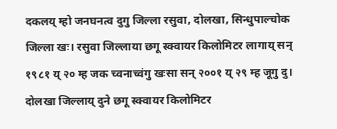दकलय् म्हो जनघनत्व दुगु जिल्ला रसुवा, दोलखा, सिन्धुपाल्चोक जिल्ला खः। रसुवा जिल्लाया छगू स्क्वायर किलोमिटर लागाय् सन् १९८१ य् २० म्ह जक च्वनाच्वंगु खःसा सन् २००१ य् २९ म्ह जूगु दु। दोलखा जिल्लाय् दुने छगू स्क्वायर किलोमिटर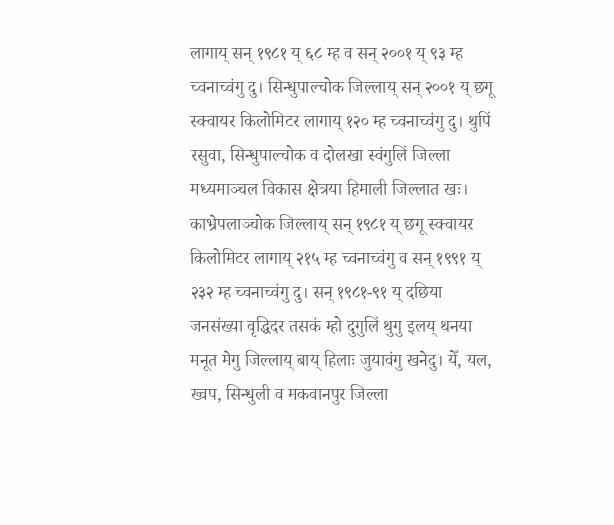लागाय् सन् १९८१ य् ६८ म्ह व सन् २००१ य् ९३ म्ह च्वनाच्वंगु दु। सिन्धुपाल्चोक जिल्लाय् सन् २००१ य् छगू स्क्वायर किलोमिटर लागाय् १२० म्ह च्वनाच्वंगु दु। थुपिं रसुवा, सिन्धुपाल्चोक व दोलखा स्वंगुलिं जिल्ला मध्यमाञ्चल विकास क्षेत्रया हिमाली जिल्लात खः।
काभ्रेपलाञ्चोक जिल्लाय् सन् १९८१ य् छगू स्क्वायर किलोमिटर लागाय् २१५ म्ह च्वनाच्वंगु व सन् १९९१ य् २३२ म्ह च्वनाच्वंगु दु। सन् १९८१-९१ य् दछिया जनसंख्या वृद्धिदर तसकं म्हो दुगुलिं थुगु इलय् थनया मनूत मेगु जिल्लाय् बाय् हिलाः जुयावंगु खनेदु। येँ, यल, ख्वप, सिन्धुली व मकवानपुर जिल्ला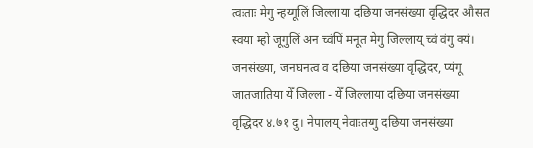त्वःताः मेगु न्हय्गूलिं जिल्लाया दछिया जनसंख्या वृद्धिदर औसत स्वया म्हो जूगुलिं अन च्वंपिं मनूत मेगु जिल्लाय् च्वं वंगु क्यं।
जनसंख्या, जनघनत्व व दछिया जनसंख्या वृद्धिदर, प्यंगू जातजातिया येँ जिल्ला - येँ जिल्लाया दछिया जनसंख्या वृद्धिदर ४.७१ दु। नेपालय् नेवाःतय्गु दछिया जनसंख्या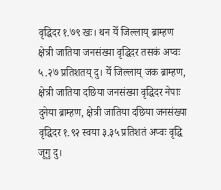वृद्धिदर १.७९ खः। थन येँ जिल्लाय् ब्राम्हण क्षेत्री जातिया जनसंख्या वृद्धिदर तसकं अप्वः ५.२७ प्रतिशतय् दु। येँ जिल्लाय् जक ब्राम्हण, क्षेत्री जातिया दछिया जनसंख्या वृद्धिदर नेपाः दुनेया ब्राम्हण, क्षेत्री जातिया दछिया जनसंख्या वृद्धिदर १.९२ स्वया ३.३५ प्रतिशतं अप्वः वृद्धि जूगु दु।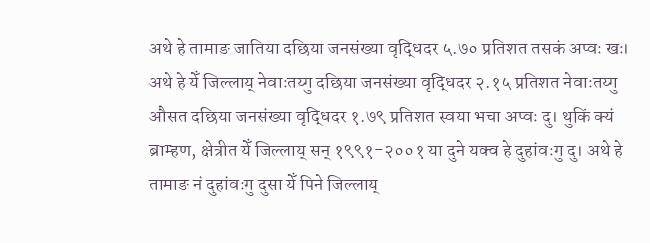अथे हे तामाङ जातिया दछिया जनसंख्या वृद्धिदर ५.७० प्रतिशत तसकं अप्वः खः। अथे हे येँ जिल्लाय् नेवाःतय्गु दछिया जनसंख्या वृद्धिदर २.१५ प्रतिशत नेवाःतय्गु औसत दछिया जनसंख्या वृद्धिदर १.७९ प्रतिशत स्वया भचा अप्वः दु। थुकिं क्यं ब्राम्हण, क्षेत्रीत येँ जिल्लाय् सन् १९९१-२००१ या दुने यक्व हे दुहांवःगु दु। अथे हे तामाङ नं दुहांवःगु दुसा येँ पिने जिल्लाय्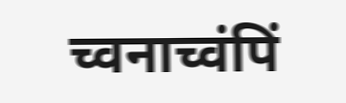च्वनाच्वंपिं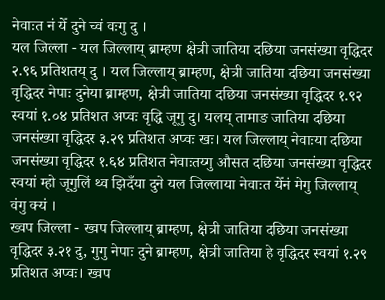नेवाःत नं येँ दुने च्वं वःगु दु ।
यल जिल्ला - यल जिल्लाय् ब्राम्हण क्षेत्री जातिया दछिया जनसंख्या वृद्धिदर २.९६ प्रतिशतय् दु । यल जिल्लाय् ब्राम्हण, क्षेत्री जातिया दछिया जनसंख्या वृद्धिदर नेपाः दुनेया ब्राम्हण, क्षेत्री जातिया दछिया जनसंख्या वृद्धिदर १.९२ स्वयां १.०४ प्रतिशत अप्वः वृद्धि जूगु दु। यलय् तामाङ जातिया दछिया जनसंख्या वृद्धिदर ३.२९ प्रतिशत अप्वः खः। यल जिल्लाय् नेवाःया दछिया जनसंख्या वृद्धिदर १.६४ प्रतिशत नेवाःतय्गु औसत दछिया जनसंख्या वृद्धिदर स्वयां म्हो जूगुलिं थ्व झिदँया दुने यल जिल्लाया नेवाःत येँनं मेगु जिल्लाय् वंगु क्यं ।
ख्वप जिल्ला - ख्वप जिल्लाय् ब्राम्हण, क्षेत्री जातिया दछिया जनसंख्या वृद्धिदर ३.२१ दु, गुगु नेपाः दुने ब्राम्हण, क्षेत्री जातिया हे वृद्धिदर स्वयां १.२९ प्रतिशत अप्वः। ख्वप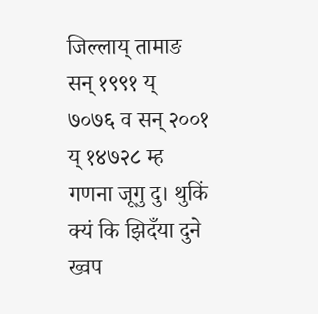जिल्लाय् तामाङ सन् १९९१ य् ७०७६ व सन् २००१ य् १४७२८ म्ह गणना जूगु दु। थुकिं क्यं कि झिदँया दुने ख्वप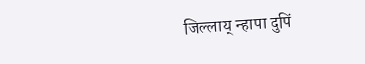जिल्लाय् न्हापा दुपिं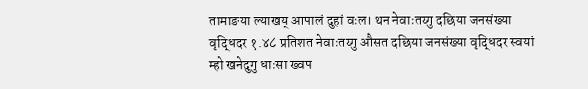तामाङया ल्याखय् आपालं दुहां वःल। थन नेवाःतय्गु दछिया जनसंख्या वृद्धिदर १.४८ प्रतिशत नेवाःतय्गु औसत दछिया जनसंख्या वृद्धिदर स्वयां म्हो खनेदुगु धाःसा ख्वप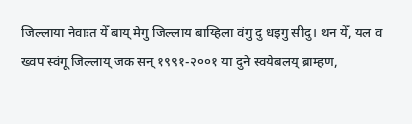जिल्लाया नेवाःत येँ बाय् मेगु जिल्लाय बाय्हिला वंगु दु धइगु सीदु। थन येँ, यल व ख्वप स्वंगू जिल्लाय् जक सन् १९९१-२००१ या दुने स्वयेबलय् ब्राम्हण,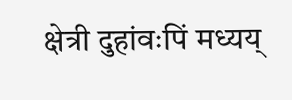क्षेत्री दुहांवःपिं मध्यय्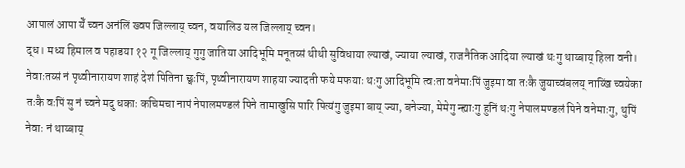आपालं आपा येँ च्वन अनंलिं ख्वप जिल्लाय् च्वन, वयालिउ यल जिल्लाय् च्वन।
द्ध। मध्य हिमाल व पहाडया १२ गू जिल्लाय् गुगु जातिया आदिभूमि मनूतय्सं थीथी सुविधाया ल्याखं, ज्याया ल्याखं, राजनैतिक आदिया ल्याखं थःगु थाय्बाय् हिला वनी। नेवाःतय्सं नं पृथ्वीनारायण शाहं देशं पितिना छ्वःपिं, पृथ्वीनारायण शाहया ज्यादती फये मफयाः थःगु आदिभूमि त्वःता वनेमाःपिं जुइमा वा तःकै जुयाच्वंबलय् नाय्खिं च्वयेका तःकै वःपिं सु नं च्वने मदु धकाः कचिमचा नापं नेपालमण्डलं पिने तामाखुसि पारि पित्यंगु जुइमा बाय् ज्या, बनेज्या, मेमेगु न्ह्याःगु हुनिं थःगु नेपालमण्डलं पिने वनेमाःगु, थुपिं नेवाः नं थाय्बाय्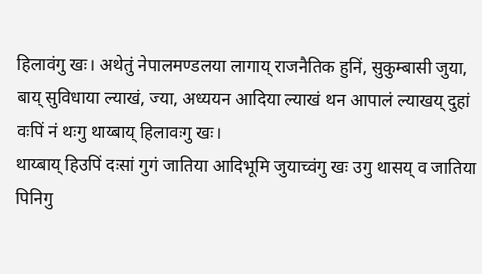हिलावंगु खः। अथेतुं नेपालमण्डलया लागाय् राजनैतिक हुनिं, सुकुम्बासी जुया, बाय् सुविधाया ल्याखं, ज्या, अध्ययन आदिया ल्याखं थन आपालं ल्याखय् दुहां वःपिं नं थःगु थाय्बाय् हिलावःगु खः।
थाय्बाय् हिउपिं दःसां गुगं जातिया आदिभूमि जुयाच्वंगु खः उगु थासय् व जातिया पिनिगु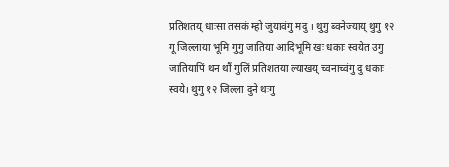प्रतिशतय् धाःसा तसकं म्हो जुयावंगु मदु । थुगु ब्वनेज्याय् थुगु १२ गू जिल्लाया भूमि गुगु जातिया आदिभूमि खः धकाः स्वयेत उगु जातियापिं थन थौं गुलिं प्रतिशतया ल्याखय् च्वनाच्वंगु दु धकाः स्वये। थुगु १२ जिल्ला दुने थःगु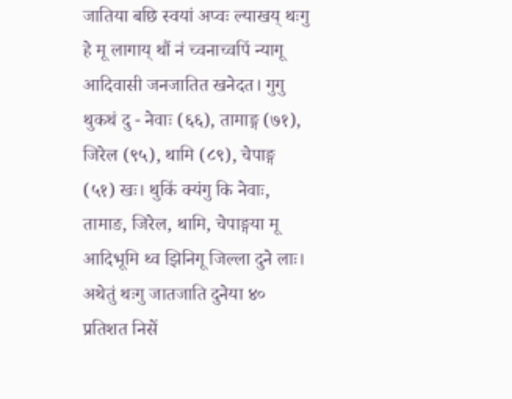जातिया बछि स्वयां अप्वः ल्याखय् थःगु हे मू लागाय् थौं नं च्वनाच्वपिं न्यागू आदिवासी जनजातित खनेदत। गुगु थुकथं दु - नेवाः (६६), तामाङ्ग (७१), जिरेल (९५), थामि (८९), चेपाङ्ग (५१) खः। थुकिं क्यंगु कि नेवाः, तामाङ, जिरेल, थामि, चेपाङ्गया मू आदिभूमि थ्व झिनिगू जिल्ला दुने लाः। अथेतुं थःगु जातजाति दुनेया ४० प्रतिशत निसें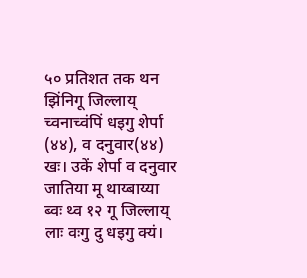५० प्रतिशत तक थन झिंनिगू जिल्लाय् च्वनाच्वंपिं धइगु शेर्पा (४४), व दनुवार(४४) खः। उकें शेर्पा व दनुवार जातिया मू थाय्बाय्या ब्वः थ्व १२ गू जिल्लाय् लाः वःगु दु धइगु क्यं।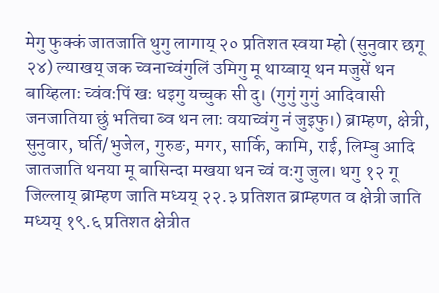मेगु फुक्कं जातजाति थुगु लागाय् २० प्रतिशत स्वया म्हो (सुनुवार छगू २४) ल्याखय् जक च्वनाच्वंगुलिं उमिगु मू थाय्बाय् थन मजुसें थन बाय्हिलाः च्वंवःपिं खः धइगु यच्चुक सी दु। (गुगुं गुगुं आदिवासी जनजातिया छुं भतिचा ब्व थन लाः वयाच्वंगु नं जुइफु।) ब्राम्हण, क्षेत्री, सुनुवार, घर्ति/भुजेल, गुरुङ, मगर, सार्कि, कामि, राई, लिम्बु आदि जातजाति थनया मू बासिन्दा मखया थन च्वं वःगु जुल। थगु १२ गू जिल्लाय् ब्राम्हण जाति मध्यय् २२.३ प्रतिशत ब्राम्हणत व क्षेत्री जाति मध्यय् १९.६ प्रतिशत क्षेत्रीत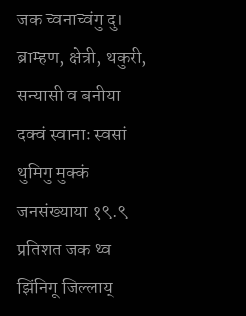जक च्वनाच्वंगु दु। ब्राम्हण, क्षेत्री, थकुरी, सन्यासी व बनीया दक्वं स्वानाः स्वसां थुमिगु मुक्कं जनसंख्याया १९.९ प्रतिशत जक थ्व झिंनिगू जिल्लाय्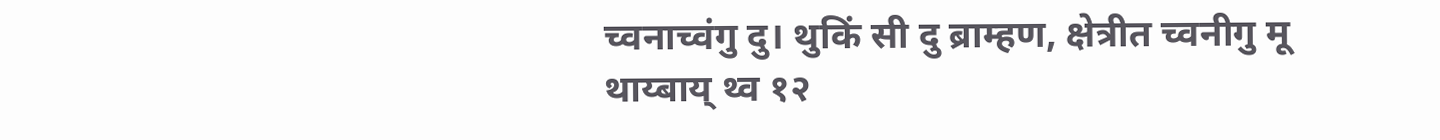च्वनाच्वंगु दु। थुकिं सी दु ब्राम्हण, क्षेत्रीत च्वनीगु मू थाय्बाय् थ्व १२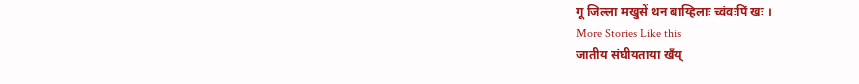गू जिल्ला मखुसें थन बाय्हिलाः च्वंवःपिं खः ।
More Stories Like this
जातीय संघीयताया खँय्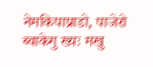नेमकिपाप्राडो, पाजेरो ब्वाकेगु ख्यः मखु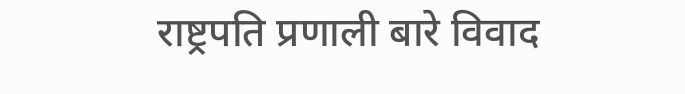राष्ट्रपति प्रणाली बारे विवाद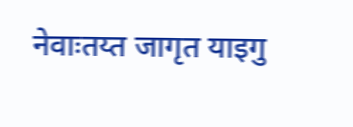नेवाःतय्त जागृत याइगु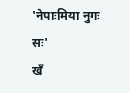'नेपाःमिया नुगः सः'
खँ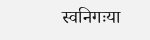स्वनिगःया